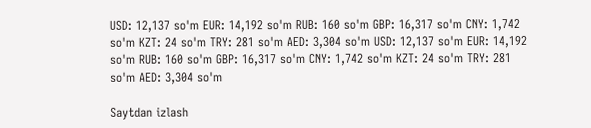USD: 12,137 so'm EUR: 14,192 so'm RUB: 160 so'm GBP: 16,317 so'm CNY: 1,742 so'm KZT: 24 so'm TRY: 281 so'm AED: 3,304 so'm USD: 12,137 so'm EUR: 14,192 so'm RUB: 160 so'm GBP: 16,317 so'm CNY: 1,742 so'm KZT: 24 so'm TRY: 281 so'm AED: 3,304 so'm

Saytdan izlash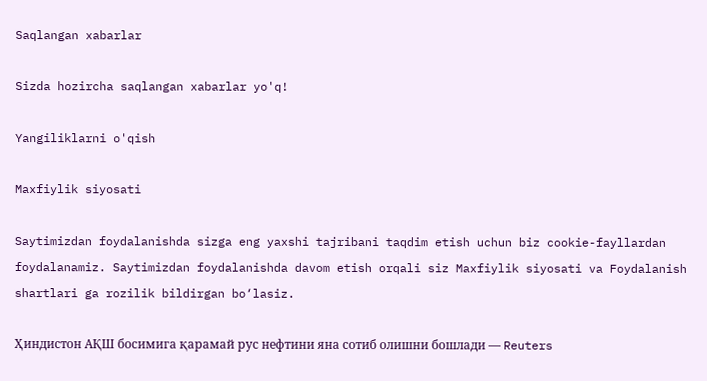Saqlangan xabarlar

Sizda hozircha saqlangan xabarlar yo'q!

Yangiliklarni o'qish

Maxfiylik siyosati

Saytimizdan foydalanishda sizga eng yaxshi tajribani taqdim etish uchun biz cookie-fayllardan foydalanamiz. Saytimizdan foydalanishda davom etish orqali siz Maxfiylik siyosati va Foydalanish shartlari ga rozilik bildirgan bo‘lasiz.

Ҳиндистон АҚШ босимига қарамай рус нефтини яна сотиб олишни бошлади — Reuters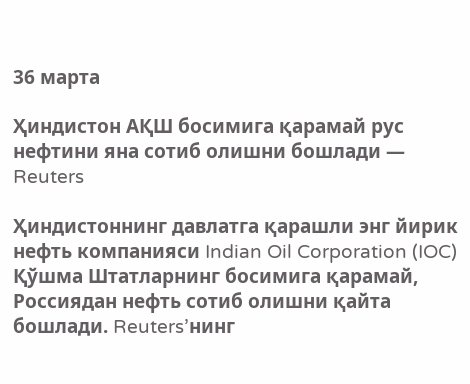36 марта

Ҳиндистон АҚШ босимига қарамай рус нефтини яна сотиб олишни бошлади — Reuters

Ҳиндистоннинг давлатга қарашли энг йирик нефть компанияси Indian Oil Corporation (IOC) Қўшма Штатларнинг босимига қарамай, Россиядан нефть сотиб олишни қайта бошлади. Reuters’нинг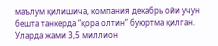маълум қилишича, компания декабрь ойи учун бешта танкерда “қора олтин” буюртма қилган. Уларда жами 3,5 миллион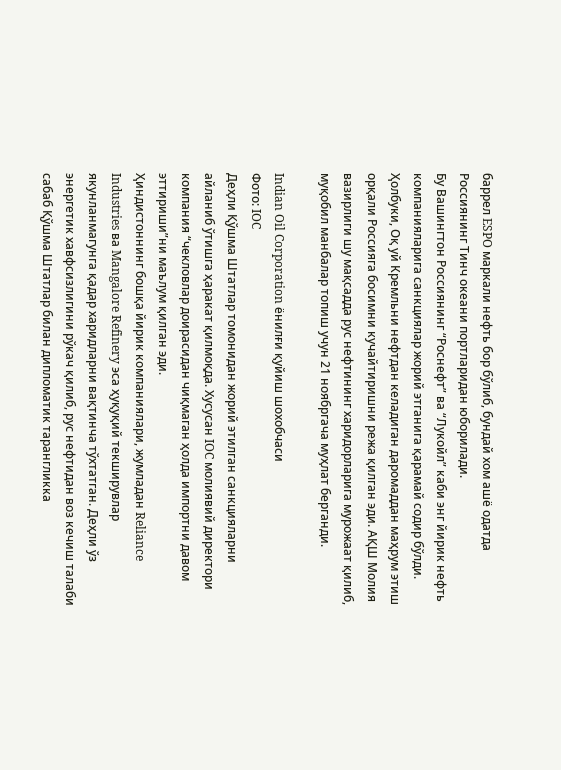баррел ESPO маркали нефть бор бўлиб, бундай хом ашё одатда Россиянинг Тинч океани портларидан юборилади.
Бу Вашингтон Россиянинг “Роснефт” ва “Лукойл” каби энг йирик нефть компанияларига санкциялар жорий этганига қарамай содир бўлди. Ҳолбуки, Оқ уй Кремльни нефтдан келадиган даромаддан маҳрум этиш орқали Россияга босимни кучайтиришни режа қилган эди. АҚШ Молия вазирлиги шу мақсадда рус нефтининг харидорларига мурожаат қилиб, муқобил манбалар топиш учун 21 ноябргача муҳлат берганди.

Indian Oil Corporation ёнилғи қуйиш шохобчаси
Фото: IOC
Деҳли Қўшма Штатлар томонидан жорий этилган санкцияларни айланиб ўтишга ҳаракат қилмоқда. Хусусан IOC молиявий директори компания “чекловлар доирасидан чиқмаган ҳолда импортни давом эттириши”ни маълум қилган эди.
Ҳиндистоннинг бошқа йирик компаниялари, жумладан Reliance Industries ва Mangalore Refinery эса ҳуқуқий текширувлар якунланмагунга қадар харидларни вақтинча тўхтатган. Деҳли ўз энергетик хавфсизлигини рўкач қилиб, рус нефтидан воз кечиш талаби сабаб Қўшма Штатлар билан дипломатик тарангликка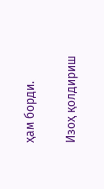ҳам борди.

Изоҳ қолдириш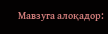Мавзуга алоқадор: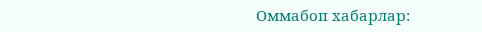Оммабоп хабарлар: